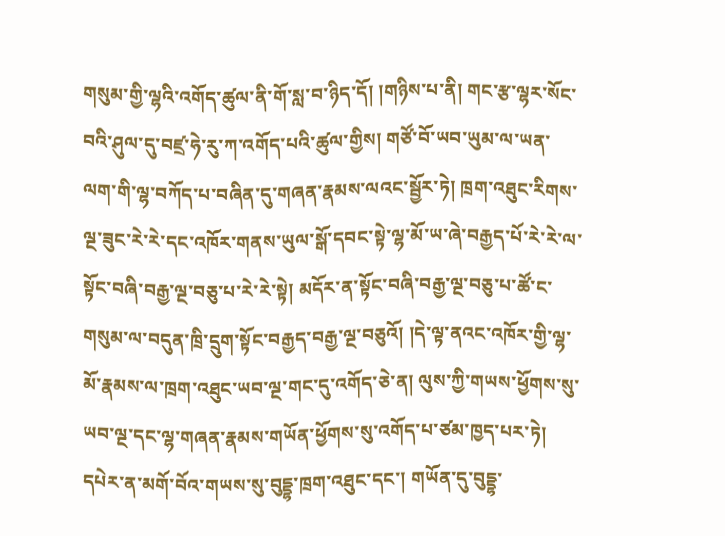གསུམ་གྱི་ལྷའི་འགོད་ཚུལ་ནི་གོ་སླ་བ་ཉིད་དོ། །གཉིས་པ་ནི། གང་རྩ་ལྷར་སོང་བའི་ཤུལ་དུ་བཛྲ་ཧེ་རུ་ཀ་འགོད་པའི་ཚུལ་གྱིས། གཙོ་བོ་ཡབ་ཡུམ་ལ་ཡན་ལག་གི་ལྷ་བཀོད་པ་བཞིན་དུ་གཞན་རྣམས་ལའང་སྦྱོར་ཏེ། ཁྲག་འཐུང་རིགས་ལྔ་ཟུང་རེ་རེ་དང་འཁོར་གནས་ཡུལ་སྒོ་དབང་སྟེ་ལྷ་མོ་ཡ་ཞེ་བརྒྱད་པོ་རེ་རེ་ལ་སྟོང་བཞི་བརྒྱ་ལྔ་བཅུ་པ་རེ་རེ་སྟེ། མདོར་ན་སྟོང་བཞི་བརྒྱ་ལྔ་བཅུ་པ་ཚོ་ང་གསུམ་ལ་བདུན་ཁྲི་དྲུག་སྟོང་བརྒྱད་བརྒྱ་ལྔ་བཅུའོ། །དེ་ལྟ་ནའང་འཁོར་གྱི་ལྷ་མོ་རྣམས་ལ་ཁྲག་འཐུང་ཡབ་ལྔ་གང་དུ་འགོད་ཅེ་ན། ལུས་ཀྱི་གཡས་ཕྱོགས་སུ་ཡབ་ལྔ་དང་ལྷ་གཞན་རྣམས་གཡོན་ཕྱོགས་སུ་འགོད་པ་ཙམ་ཁྱད་པར་ཏེ། དཔེར་ན་མགོ་བོའ་གཡས་སུ་བུདྡྷ་ཁྲག་འཐུང་དང་། གཡོན་དུ་བུདྡྷ་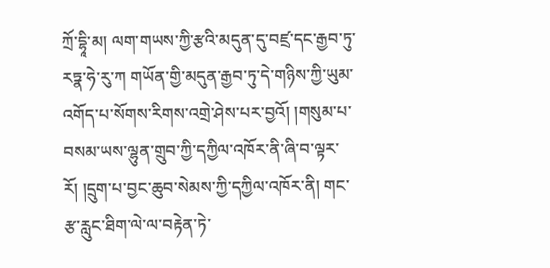ཀྲོ་དྷཱི་མ། ལག་གཡས་ཀྱི་རྩའི་མདུན་དུ་བཛྲ་དང་རྒྱབ་ཏུ་རཏྣ་ཧེ་རུ་ཀ གཡོན་གྱི་མདུན་རྒྱབ་ཏུ་དེ་གཉིས་ཀྱི་ཡུམ་འགོད་པ་སོགས་རིགས་འགྲེ་ཤེས་པར་བྱའོ། །གསུམ་པ་བསམ་ཡས་ལྷུན་གྲུབ་ཀྱི་དཀྱིལ་འཁོར་ནི་ཞི་བ་ལྟར་རོ། །དྲུག་པ་བྱང་ཆུབ་སེམས་ཀྱི་དཀྱིལ་འཁོར་ནི། གང་རྩ་རླུང་ཐིག་ལེ་ལ་བརྟེན་ཏེ་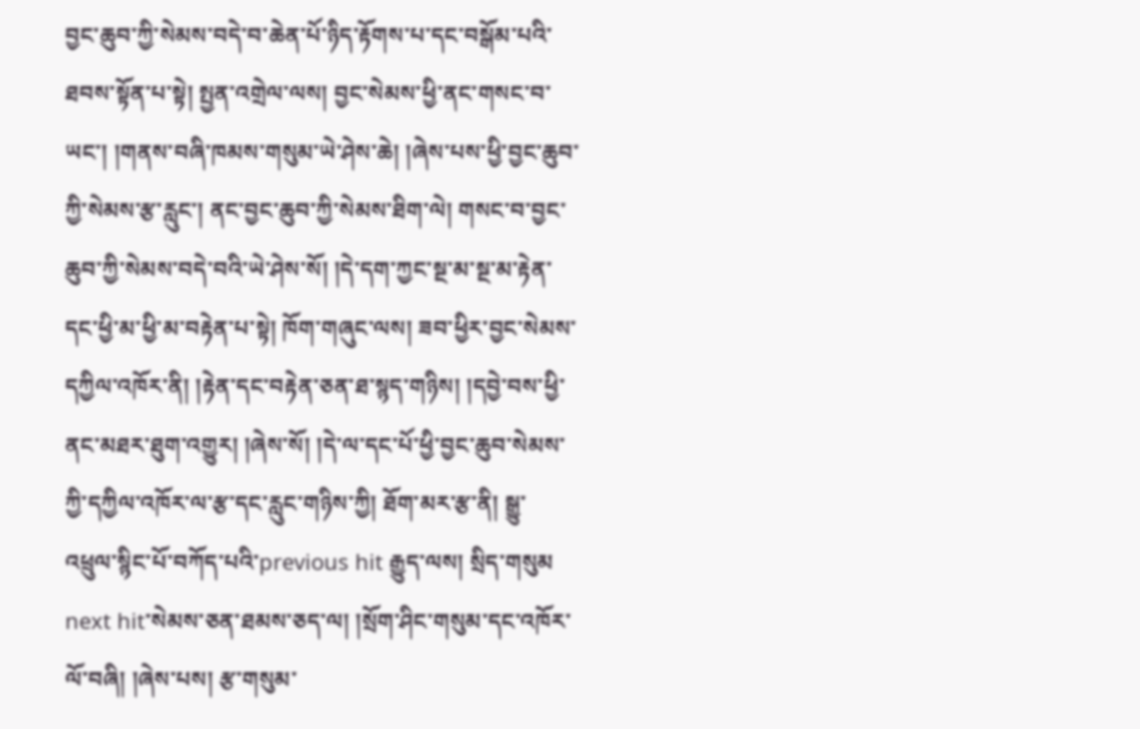བྱང་ཆུབ་ཀྱི་སེམས་བདེ་བ་ཆེན་པོ་ཉིད་རྟོགས་པ་དང་བསྒོམ་པའི་ཐབས་སྟོན་པ་སྟེ། སྤྱན་འགྲེལ་ལས། བྱང་སེམས་ཕྱི་ནང་གསང་བ་ཡང་། །གནས་བཞི་ཁམས་གསུམ་ཡེ་ཤེས་ཆེ། །ཞེས་པས་ཕྱི་བྱང་ཆུབ་ཀྱི་སེམས་རྩ་རླུང་། ནང་བྱང་ཆུབ་ཀྱི་སེམས་ཐིག་ལེ། གསང་བ་བྱང་ཆུབ་ཀྱི་སེམས་བདེ་བའི་ཡེ་ཤེས་སོ། །དེ་དག་ཀྱང་སྔ་མ་སྔ་མ་རྟེན་དང་ཕྱི་མ་ཕྱི་མ་བརྟེན་པ་སྟེ། ཁོག་གཞུང་ལས། ཟབ་ཕྱིར་བྱང་སེམས་དཀྱིལ་འཁོར་ནི། །རྟེན་དང་བརྟེན་ཅན་ཐ་སྙད་གཉིས། །དབྱེ་བས་ཕྱི་ནང་མཐར་ཐུག་འགྱུར། །ཞེས་སོ། །དེ་ལ་དང་པོ་ཕྱི་བྱང་ཆུབ་སེམས་ཀྱི་དཀྱིལ་འཁོར་ལ་རྩ་དང་རླུང་གཉིས་ཀྱི། ཐོག་མར་རྩ་ནི། སྒྱུ་འཕྲུལ་སྙིང་པོ་བཀོད་པའི་previous hit རྒྱུད་ལས། སྲིད་གསུམ next hit་སེམས་ཅན་ཐམས་ཅད་ལ། །སྲོག་ཤིང་གསུམ་དང་འཁོར་ལོ་བཞི། །ཞེས་པས། རྩ་གསུམ་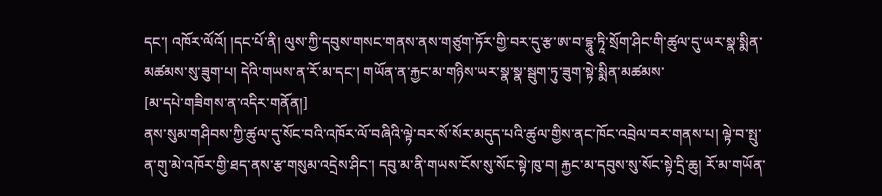དང་། འཁོར་ལོའོ། །དང་པོ་ནི། ལུས་ཀྱི་དབུས་གསང་གནས་ནས་གཙུག་ཏོར་གྱི་བར་དུ་རྩ་ཨ་བ་དྷཱུ་ཏཱི་སྲོག་ཤིང་གི་ཚུལ་དུ་ཡར་སྣ་སྨིན་མཚམས་སུ་ཟུག་པ། དེའི་གཡས་ན་རོ་མ་དང་། གཡོན་ན་རྐྱང་མ་གཉིས་ཡར་སྣ་སྣ་སྦུག་ཏུ་ཟུག་སྟེ་སྨིན་མཚམས་
[མ་དཔེ་གཟིགས་ན་འདིར་གནོན།]
ནས་སུམ་གཤིབས་ཀྱི་ཚུལ་དུ་སོང་བའི་འཁོར་ལོ་བཞིའི་ལྟེ་བར་སོ་སོར་མདུད་པའི་ཚུལ་གྱིས་ནང་ཁོང་འབྲེལ་བར་གནས་པ། ལྟེ་བ་སྤུ་ན་གུ་མེ་འཁོར་གྱི་ཐད་ནས་རྩ་གསུམ་འདྲེས་ཤིང་། དབུ་མ་ནི་གཡས་ངོས་སུ་སོང་སྟེ་ཁུ་བ། རྐྱང་མ་དབུས་སུ་སོང་སྟེ་དྲི་ཆུ། རོ་མ་གཡོན་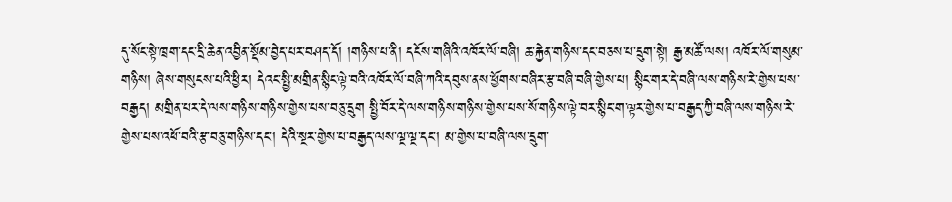དུ་སོང་སྟེ་ཁྲག་དང་དྲི་ཆེན་འབྱིན་སྡོམ་བྱེད་པར་བཤད་དོ། །གཉིས་པ་ནི། དངོས་གཞིའི་འཁོར་ལོ་བཞི། ཆ་རྐྱེན་གཉིས་དང་བཅས་པ་དྲུག་སྟེ། རྒྱ་མཚོ་ལས། འཁོར་ལོ་གསུམ་གཉིས། ཞེས་གསུངས་པའི་ཕྱིར། དེའང་སྤྱི་མགྲིན་སྙིང་ལྟེ་བའི་འཁོར་ལོ་བཞི་ཀའི་དབུས་ནས་ཕྱོགས་བཞིར་རྩ་བཞི་བཞི་གྱེས་པ། སྙིང་གར་དེ་བཞི་ལས་གཉིས་རེ་གྱེས་པས་བརྒྱད། མགྲིན་པར་དེ་ལས་གཉིས་གཉིས་གྱེས་པས་བཅུ་དྲུག སྤྱི་བོར་དེ་ལས་གཉིས་གཉིས་གྱེས་པས་སོ་གཉིས་ལྟེ་བར་སྙིང་ག་ལྟར་གྱེས་པ་བརྒྱད་ཀྱི་བཞི་ལས་གཉིས་རེ་གྱེས་པས་འཕོ་བའི་རྩ་བཅུ་གཉིས་དང་། དེའི་སྔར་གྱེས་པ་བརྒྱད་ལས་ལྔ་ལྔ་དང་། མ་གྱེས་པ་བཞི་ལས་དྲུག་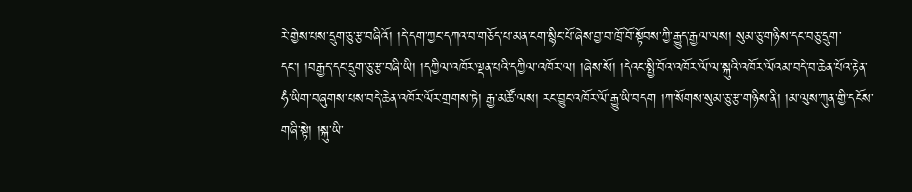རེ་གྱེས་པས་དྲུག་ཅུ་རྩ་བཞིའོ། །དེ་དག་ཀྱང་དཀའ་བ་གཅོད་པ་མན་ངག་སྙིང་པོ་ཞེས་བྱ་བ་ཁྲོ་བོ་སྟོབས་ཀྱི་རྒྱུད་རྒྱལ་ལས། སུམ་ཅུ་གཉིས་དང་བཅུ་དྲུག་དང་། །བརྒྱད་དང་དྲུག་ཅུ་རྩ་བཞི་ཡི། །དཀྱིལ་འཁོར་ལྡན་པའི་དཀྱིལ་འཁོར་ལ། །ཞེས་སོ། །དེའང་སྤྱི་བོའ་འཁོར་ལོ་ལ་སྐུའི་འཁོར་ལོའམ་བདེ་བ་ཆེན་པོའ་རྟེན་ཧཾ་ཡིག་བཞུགས་པས་བདེ་ཆེན་འཁོར་ལོར་གྲགས་ཏེ། རྒྱ་མཚོ་ལས། རང་བྱུང་འཁོར་ལོ་རྒྱུ་ཡི་བདག །ཀ་སོགས་སུམ་ཅུ་རྩ་གཉིས་ནི། །མ་ལུས་ཀུན་གྱི་དངོས་གཞི་སྟེ། །སྐུ་ཡི་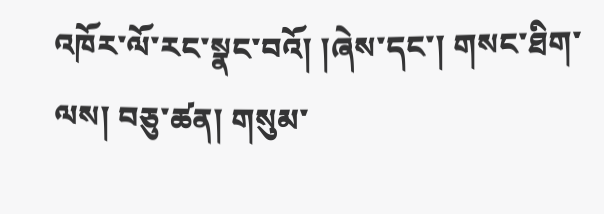འཁོར་ལོ་རང་སྣང་བའོ། །ཞེས་དང་། གསང་ཐིག་ལས། བཅུ་ཚན། གསུམ་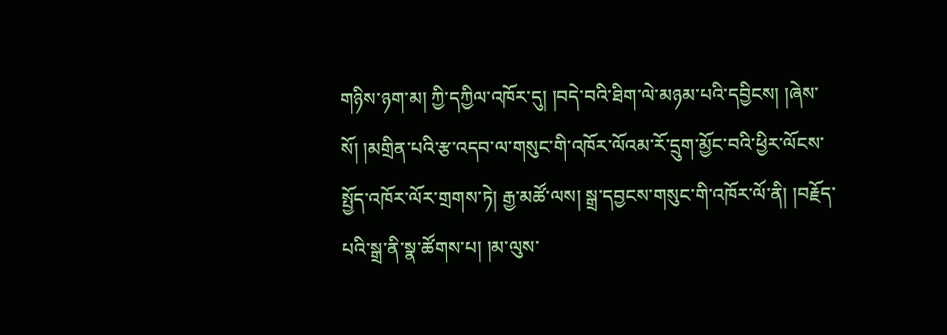གཉིས་ཉག་མ། ཀྱི་དཀྱིལ་འཁོར་དུ། །བདེ་བའི་ཐིག་ལེ་མཉམ་པའི་དབྱིངས། །ཞེས་སོ། །མགྲིན་པའི་རྩ་འདབ་ལ་གསུང་གི་འཁོར་ལོའམ་རོ་དྲུག་མྱོང་བའི་ཕྱིར་ལོངས་སྤྱོད་འཁོར་ལོར་གྲགས་ཏེ། རྒྱ་མཚོ་ལས། སྒྲ་དབྱངས་གསུང་གི་འཁོར་ལོ་ནི། །བརྗོད་པའི་སྒྲ་ནི་སྣ་ཚོགས་པ། །མ་ལུས་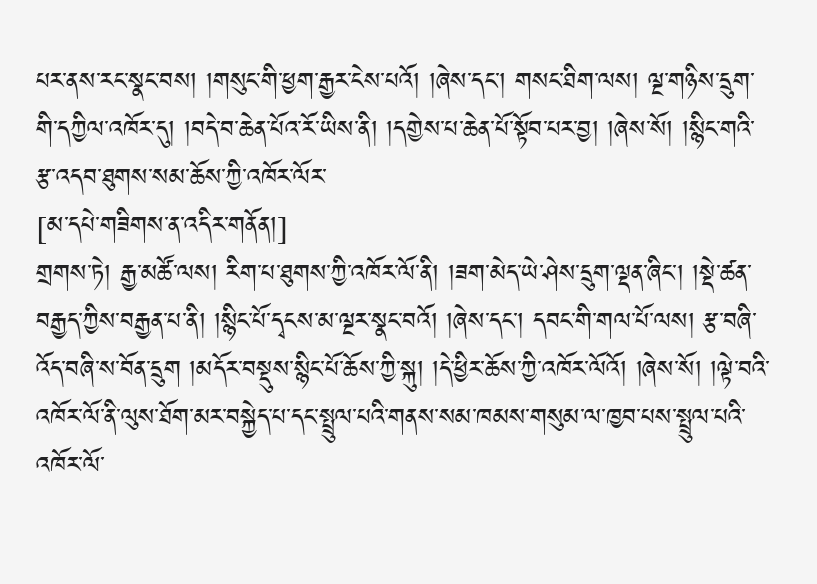པར་ནས་རང་སྣང་བས། །གསུང་གི་ཕྱག་རྒྱར་ངེས་པའོ། །ཞེས་དང་། གསང་ཐིག་ལས། ལྔ་གཉིས་དྲུག་གི་དཀྱིལ་འཁོར་དུ། །བདེ་བ་ཆེན་པོའ་རོ་ཡིས་ནི། །དགྱེས་པ་ཆེན་པོ་སྟོབ་པར་བྱ། །ཞེས་སོ། །སྙིང་གའི་རྩ་འདབ་ཐུགས་སམ་ཆོས་ཀྱི་འཁོར་ལོར་
[མ་དཔེ་གཟིགས་ན་འདིར་གནོན།]
གྲགས་ཏེ། རྒྱ་མཚོ་ལས། རིག་པ་ཐུགས་ཀྱི་འཁོར་ལོ་ནི། །ཟག་མེད་ཡེ་ཤེས་དྲུག་ལྡན་ཞིང་། །སྡེ་ཚན་བརྒྱད་ཀྱིས་བརྒྱན་པ་ནི། །སྙིང་པོ་དྭངས་མ་ལྔར་སྣང་བའོ། །ཞེས་དང་། དབང་གི་གལ་པོ་ལས། རྩ་བཞི་འོད་བཞི་ས་བོན་དྲུག །མདོར་བསྡུས་སྙིང་པོ་ཆོས་ཀྱི་སྐུ། །དེ་ཕྱིར་ཆོས་ཀྱི་འཁོར་ལོའོ། །ཞེས་སོ། །ལྟེ་བའི་འཁོར་ལོ་ནི་ལུས་ཐོག་མར་བསྐྱེད་པ་དང་སྤྲུལ་པའི་གནས་སམ་ཁམས་གསུམ་ལ་ཁྱབ་པས་སྤྲུལ་པའི་འཁོར་ལོ་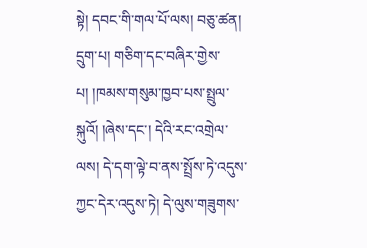སྟེ། དབང་གི་གལ་པོ་ལས། བཅུ་ཚན། དྲུག་པ། གཅིག་དང་བཞིར་གྱེས་པ། །ཁམས་གསུམ་ཁྱབ་པས་སྤྲུལ་སྐུའོ། །ཞེས་དང་། དེའི་རང་འགྲེལ་ལས། དེ་དག་ལྟེ་བ་ནས་སྤྲོས་ཏེ་འདུས་ཀྱང་དེར་འདུས་ཏེ། དེ་ལུས་གཟུགས་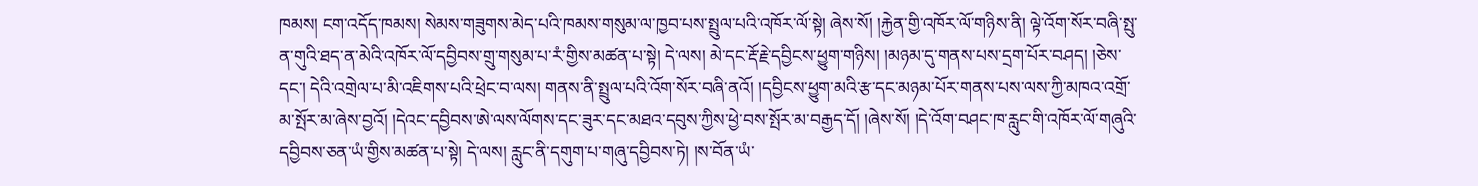ཁམས། ངག་འདོད་ཁམས། སེམས་གཟུགས་མེད་པའི་ཁམས་གསུམ་ལ་ཁྱབ་པས་སྤྲུལ་པའི་འཁོར་ལོ་སྟེ། ཞེས་སོ། །རྐྱེན་གྱི་འཁོར་ལོ་གཉིས་ནི། ལྟེ་འོག་སོར་བཞི་སྤུ་ན་གུའི་ཐད་ན་མེའི་འཁོར་ལོ་དབྱིབས་གྲུ་གསུམ་པ་རཾ་གྱིས་མཚན་པ་སྟེ། དེ་ལས། མེ་དང་རྡོ་རྗེ་དབྱིངས་ཕྱུག་གཉིས། །མཉམ་དུ་གནས་པས་དྲག་པོར་བཤད། །ཅེས་དང་། དེའི་འགྲེལ་པ་མི་འཇིགས་པའི་ཕྲེང་བ་ལས། གནས་ནི་སྤྲུལ་པའི་འོག་སོར་བཞི་ནའོ། །དབྱིངས་ཕྱུག་མའི་རྩ་དང་མཉམ་པོར་གནས་པས་ལས་ཀྱི་མཁའ་འགྲོ་མ་སྤོར་མ་ཞེས་བྱའོ། །དེའང་དབྱིབས་ཨེ་ལས་ལོགས་དང་ཟུར་དང་མཐའ་དབུས་ཀྱིས་ཕྱེ་བས་སྤོར་མ་བརྒྱད་དོ། །ཞེས་སོ། །དེ་འོག་བཤང་ཁ་རླུང་གི་འཁོར་ལོ་གཞུའི་དབྱིབས་ཅན་ཡཾ་གྱིས་མཚན་པ་སྟེ། དེ་ལས། རླུང་ནི་དགུག་པ་གཞུ་དབྱིབས་ཏེ། །ས་བོན་ཡཾ་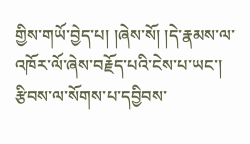གྱིས་གཡོ་བྱེད་པ། །ཞེས་སོ། །དེ་རྣམས་ལ་འཁོར་ལོ་ཞེས་བརྗོད་པའི་ངེས་པ་ཡང་། རྩིབས་ལ་སོགས་པ་དབྱིབས་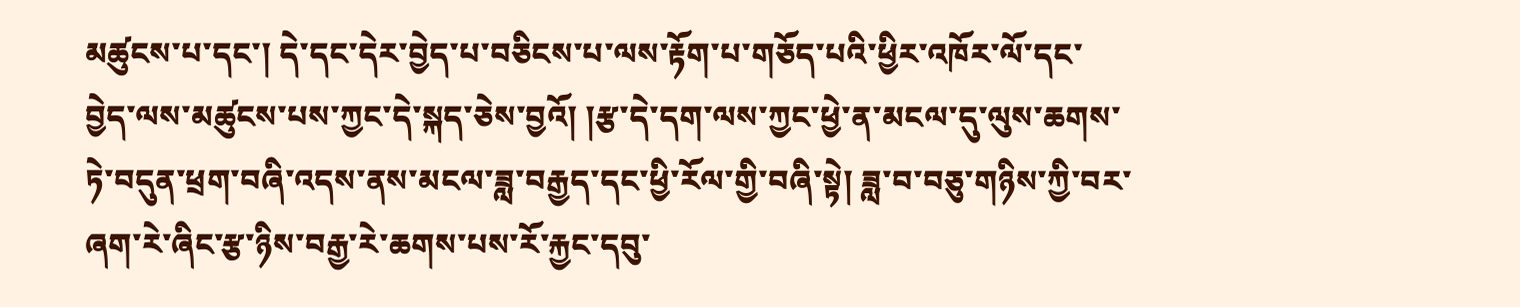མཚུངས་པ་དང་། དེ་དང་དེར་བྱེད་པ་བཅིངས་པ་ལས་རྟོག་པ་གཅོད་པའི་ཕྱིར་འཁོར་ལོ་དང་བྱེད་ལས་མཚུངས་པས་ཀྱང་དེ་སྐད་ཅེས་བྱའོ། །རྩ་དེ་དག་ལས་ཀྱང་ཕྱེ་ན་མངལ་དུ་ལུས་ཆགས་ཏེ་བདུན་ཕྲག་བཞི་འདས་ནས་མངལ་ཟླ་བརྒྱད་དང་ཕྱི་རོལ་གྱི་བཞི་སྟེ། ཟླ་བ་བཅུ་གཉིས་ཀྱི་བར་ཞག་རེ་ཞིང་རྩ་ཉིས་བརྒྱ་རེ་ཆགས་པས་རོ་རྐྱང་དབུ་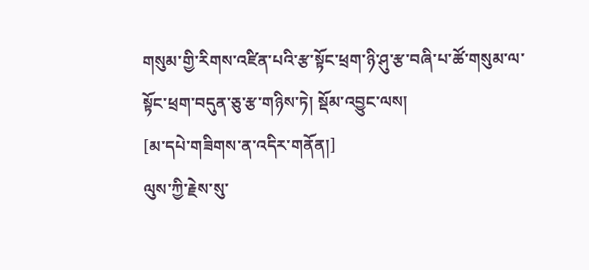གསུམ་གྱི་རིགས་འཛིན་པའི་རྩ་སྟོང་ཕྲག་ཉི་ཤུ་རྩ་བཞི་པ་ཚོ་གསུམ་ལ་སྟོང་ཕྲག་བདུན་ཅུ་རྩ་གཉིས་ཏེ། སྡོམ་འབྱུང་ལས།
[མ་དཔེ་གཟིགས་ན་འདིར་གནོན།]
ལུས་ཀྱི་རྗེས་སུ་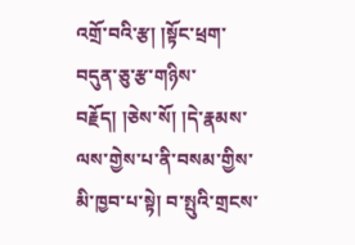འགྲོ་བའི་རྩ། །སྟོང་ཕྲག་བདུན་ཅུ་རྩ་གཉིས་བརྗོད། །ཅེས་སོ། །དེ་རྣམས་ལས་གྱེས་པ་ནི་བསམ་གྱིས་མི་ཁྱབ་པ་སྟེ། བ་སྤུའི་གྲངས་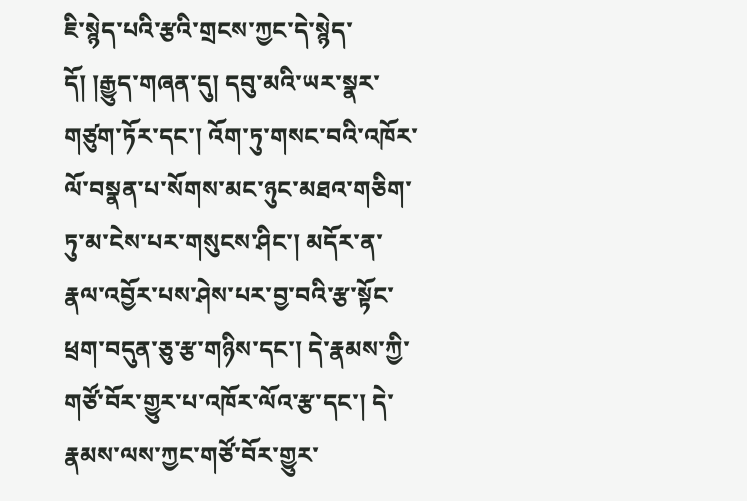ཇི་སྙེད་པའི་རྩའི་གྲངས་ཀྱང་དེ་སྙེད་དོ། །རྒྱུད་གཞན་དུ། དབུ་མའི་ཡར་སྣར་གཙུག་ཏོར་དང་། འོག་ཏུ་གསང་བའི་འཁོར་ལོ་བསྣན་པ་སོགས་མང་ཉུང་མཐའ་གཅིག་ཏུ་མ་ངེས་པར་གསུངས་ཤིང་། མདོར་ན་རྣལ་འབྱོར་པས་ཤེས་པར་བྱ་བའི་རྩ་སྟོང་ཕྲག་བདུན་ཅུ་རྩ་གཉིས་དང་། དེ་རྣམས་ཀྱི་གཙོ་བོར་གྱུར་པ་འཁོར་ལོའ་རྩ་དང་། དེ་རྣམས་ལས་ཀྱང་གཙོ་བོར་གྱུར་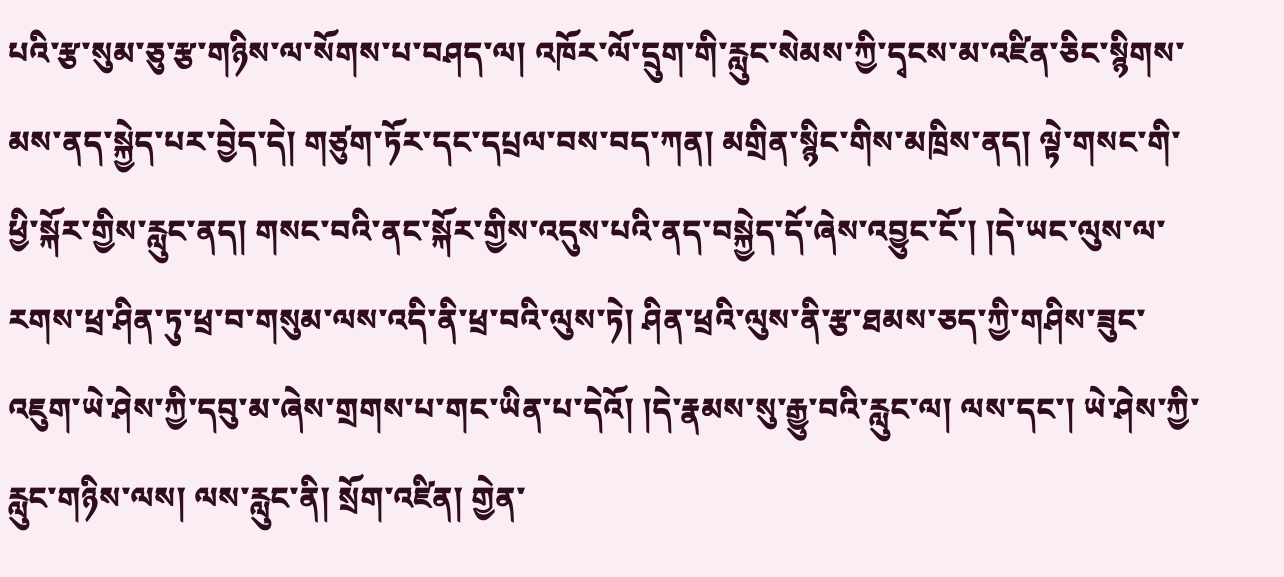པའི་རྩ་སུམ་ཅུ་རྩ་གཉིས་ལ་སོགས་པ་བཤད་ལ། འཁོར་ལོ་དྲུག་གི་རླུང་སེམས་ཀྱི་དྭངས་མ་འཛིན་ཅིང་སྙིགས་མས་ནད་སྐྱེད་པར་བྱེད་དེ། གཙུག་ཏོར་དང་དཔྲལ་བས་བད་ཀན། མགྲིན་སྙིང་གིས་མཁྲིས་ནད། ལྟེ་གསང་གི་ཕྱི་སྐོར་གྱིས་རླུང་ནད། གསང་བའི་ནང་སྐོར་གྱིས་འདུས་པའི་ནད་བསྐྱེད་དོ་ཞེས་འབྱུང་ངོ་། །དེ་ཡང་ལུས་ལ་རགས་ཕྲ་ཤིན་ཏུ་ཕྲ་བ་གསུམ་ལས་འདི་ནི་ཕྲ་བའི་ལུས་ཏེ། ཤིན་ཕྲའི་ལུས་ནི་རྩ་ཐམས་ཅད་ཀྱི་གཤིས་ཟུང་འཇུག་ཡེ་ཤེས་ཀྱི་དབུ་མ་ཞེས་གྲགས་པ་གང་ཡིན་པ་དེའོ། །དེ་རྣམས་སུ་རྒྱུ་བའི་རླུང་ལ། ལས་དང་། ཡེ་ཤེས་ཀྱི་རླུང་གཉིས་ལས། ལས་རླུང་ནི། སྲོག་འཛིན། གྱེན་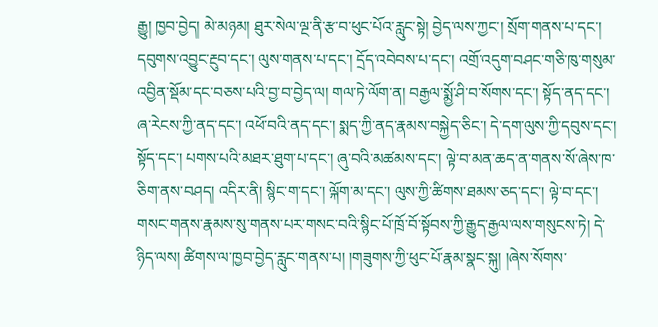རྒྱུ། ཁྱབ་བྱེད། མེ་མཉམ། ཐུར་སེལ་ལྔ་ནི་རྩ་བ་ཕུང་པོའ་རླུང་སྟེ། བྱེད་ལས་ཀྱང་། སྲོག་གནས་པ་དང་། དབུགས་འབྱུང་རྔུབ་དང་། ལུས་གནས་པ་དང་། དྲོད་འབེབས་པ་དང་། འགྲོ་འདུག་བཤང་གཅི་ཁུ་གསུམ་འབྱིན་སྡོམ་དང་བཅས་པའི་བྱ་བ་བྱེད་ལ། གལ་ཏེ་ལོག་ན། བརྒྱལ་སྨྱོ་ཤི་བ་སོགས་དང་། སྟོད་ནད་དང་། ཞ་རེངས་ཀྱི་ནད་དང་། འཕོ་བའི་ནད་དང་། སྨད་ཀྱི་ནད་རྣམས་བསྐྱེད་ཅིང་། དེ་དག་ལུས་ཀྱི་དབུས་དང་། སྟོད་དང་། པགས་པའི་མཐར་ཐུག་པ་དང་། ཞུ་བའི་མཚམས་དང་། ལྟེ་བ་མན་ཆད་ན་གནས་སོ་ཞེས་ཁ་ཅིག་ནས་བཤད། འདིར་ནི། སྙིང་ག་དང་། ལྐོག་མ་དང་། ལུས་ཀྱི་ཚིགས་ཐམས་ཅད་དང་། ལྟེ་བ་དང་། གསང་གནས་རྣམས་སུ་གནས་པར་གསང་བའི་སྙིང་པོ་ཁྲོ་བོ་སྟོབས་ཀྱི་རྒྱུད་རྒྱལ་ལས་གསུངས་ཏེ། དེ་ཉིད་ལས། ཚིགས་ལ་ཁྱབ་བྱེད་རླུང་གནས་པ། །གཟུགས་ཀྱི་ཕུང་པོ་རྣམ་སྣང་སྐུ། །ཞེས་སོགས་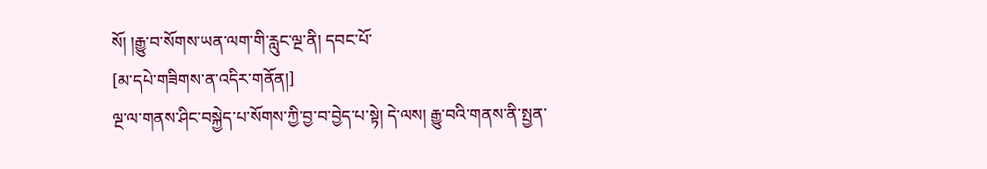སོ། །རྒྱུ་བ་སོགས་ཡན་ལག་གི་རླུང་ལྔ་ནི། དབང་པོ་
[མ་དཔེ་གཟིགས་ན་འདིར་གནོན།]
ལྔ་ལ་གནས་ཤིང་བསྐྱེད་པ་སོགས་ཀྱི་བྱ་བ་བྱེད་པ་སྟེ། དེ་ལས། རྒྱུ་བའི་གནས་ནི་སྤྱན་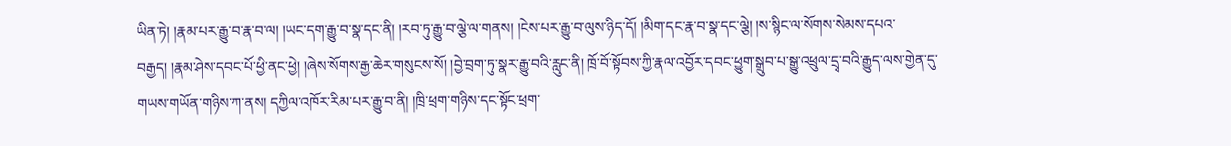ཡིན་ཏེ། །རྣམ་པར་རྒྱུ་བ་རྣ་བ་ལ། །ཡང་དག་རྒྱུ་བ་སྣ་དང་ནི། །རབ་ཏུ་རྒྱུ་བ་ལྕེ་ལ་གནས། །ངེས་པར་རྒྱུ་བ་ལུས་ཉིད་དོ། །མིག་དང་རྣ་བ་སྣ་དང་ལྕེ། །ས་སྙིང་ལ་སོགས་སེམས་དཔའ་བརྒྱད། །རྣམ་ཤེས་དབང་པོ་ཕྱི་ནང་ཕྱེ། །ཞེས་སོགས་རྒྱ་ཆེར་གསུངས་སོ། །བྱེ་བྲག་ཏུ་སྣར་རྒྱུ་བའི་རླུང་ནི། ཁྲོ་བོ་སྟོབས་ཀྱི་རྣལ་འབྱོར་དབང་ཕྱུག་སྒྲུབ་པ་སྒྱུ་འཕྲུལ་དྲྭ་བའི་རྒྱུད་ལས་གྱེན་དུ་གཡས་གཡོན་གཉིས་ཀ་ནས། དཀྱིལ་འཁོར་རིམ་པར་རྒྱུ་བ་ནི། །ཁྲི་ཕྲག་གཉིས་དང་སྟོང་ཕྲག་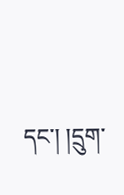དང་། །དྲུག་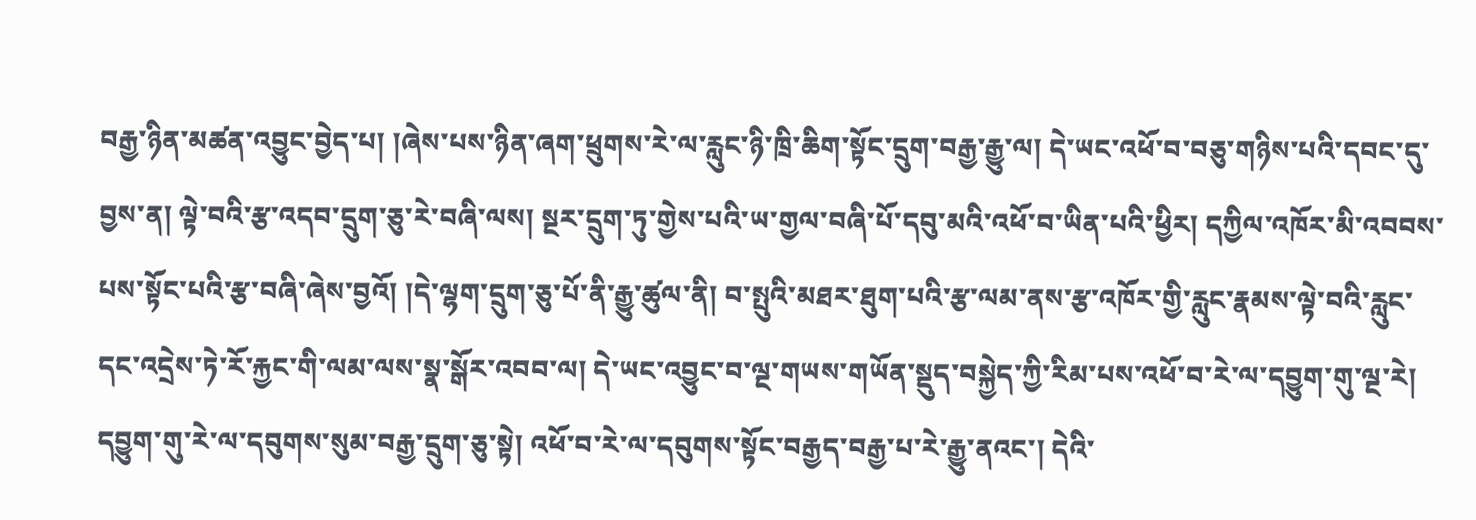བརྒྱ་ཉིན་མཚན་འབྱུང་བྱེད་པ། །ཞེས་པས་ཉིན་ཞག་ཕྲུགས་རེ་ལ་རླུང་ཉི་ཁྲི་ཆིག་སྟོང་དྲུག་བརྒྱ་རྒྱུ་ལ། དེ་ཡང་འཕོ་བ་བཅུ་གཉིས་པའི་དབང་དུ་བྱས་ན། ལྟེ་བའི་རྩ་འདབ་དྲུག་ཅུ་རེ་བཞི་ལས། སྔར་དྲུག་ཏུ་གྱེས་པའི་ཡ་གྱལ་བཞི་པོ་དབུ་མའི་འཕོ་བ་ཡིན་པའི་ཕྱིར། དཀྱིལ་འཁོར་མི་འབབས་པས་སྟོང་པའི་རྩ་བཞི་ཞེས་བྱའོ། །དེ་ལྷག་དྲུག་ཅུ་པོ་ནི་རྒྱུ་ཚུལ་ནི། བ་སྤུའི་མཐར་ཐུག་པའི་རྩ་ལམ་ནས་རྩ་འཁོར་གྱི་རླུང་རྣམས་ལྟེ་བའི་རླུང་དང་འདྲེས་ཏེ་རོ་རྐྱང་གི་ལམ་ལས་སྣ་སྒོར་འབབ་ལ། དེ་ཡང་འབྱུང་བ་ལྔ་གཡས་གཡོན་སྡུད་བསྐྱེད་ཀྱི་རིམ་པས་འཕོ་བ་རེ་ལ་དབྱུག་གུ་ལྔ་རེ། དབྱུག་གུ་རེ་ལ་དབུགས་སུམ་བརྒྱ་དྲུག་ཅུ་སྟེ། འཕོ་བ་རེ་ལ་དབུགས་སྟོང་བརྒྱད་བརྒྱ་པ་རེ་རྒྱུ་ནའང་། དེའི་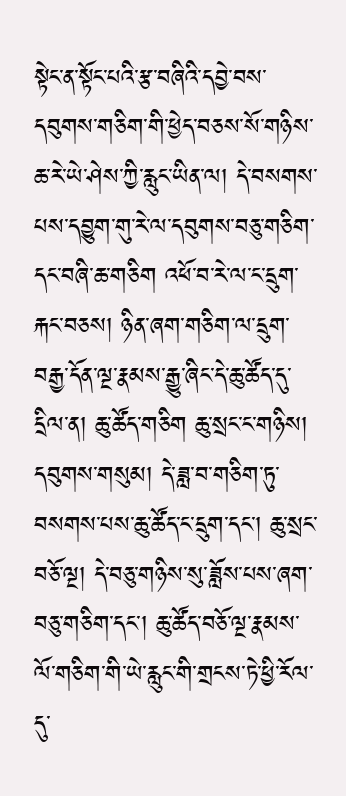སྟེང་ན་སྟོང་པའི་རྩ་བཞིའི་དབྱེ་བས་དབུགས་གཅིག་གི་ཕྱེད་བཅས་སོ་གཉིས་ཆ་རེ་ཡེ་ཤེས་ཀྱི་རླུང་ཡིན་ལ། དེ་བསགས་པས་དབྱུག་གུ་རེ་ལ་དབུགས་བཅུ་གཅིག་དང་བཞི་ཆ་གཅིག འཕོ་བ་རེ་ལ་ང་དྲུག་རྐང་བཅས། ཉིན་ཞག་གཅིག་ལ་དྲུག་བརྒྱ་དོན་ལྔ་རྣམས་རྒྱུ་ཞིང་དེ་ཆུ་ཚོད་དུ་དྲིལ་ན། ཆུ་ཚོད་གཅིག ཆུ་སྲང་ང་གཉིས། དབུགས་གསུམ། དེ་ཟླ་བ་གཅིག་ཏུ་བསགས་པས་ཆུ་ཚོད་ང་དྲུག་དང་། ཆུ་སྲང་བཅོ་ལྔ། དེ་བཅུ་གཉིས་སུ་ཟློས་པས་ཞག་བཅུ་གཅིག་དང་། ཆུ་ཚོད་བཅོ་ལྔ་རྣམས་ལོ་གཅིག་གི་ཡེ་རླུང་གི་གྲངས་ཏེ་ཕྱི་རོལ་དུ་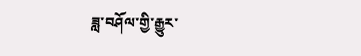ཟླ་བཤོལ་གྱི་རྒྱུར་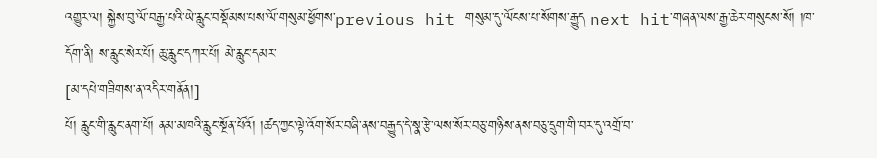འགྱུར་ལ། སྐྱེས་བུ་ལོ་བརྒྱ་པའི་ཡེ་རླུང་བསྡོམས་པས་ལོ་གསུམ་ཕྱོགས་previous hit གསུམ་དུ་ལོངས་པ་སོགས་རྒྱུད next hit་གཞན་ལས་རྒྱ་ཆེར་གསུངས་སོ། །ཁ་དོག་ནི། ས་རླུང་སེར་པོ། ཆུ་རླུང་དཀར་པོ། མེ་རླུང་དམར་
[མ་དཔེ་གཟིགས་ན་འདིར་གནོན།]
པོ། རླུང་གི་རླུང་ནག་པོ། ནམ་མཁའི་རླུང་སྔོན་པོའོ། །ཚད་ཀྱང་ལྟེ་འོག་སོར་བཞི་ནས་བརྒྱུད་དེ་སྣ་རྩེ་ལས་སོར་བཅུ་གཉིས་ནས་བཅུ་དྲུག་གི་བར་དུ་འགྲོ་བ་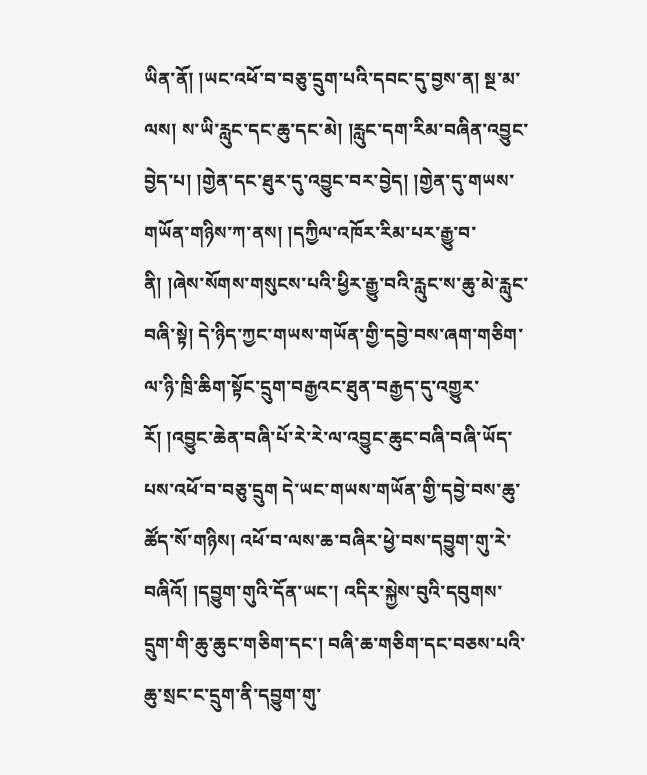ཡིན་ནོ། །ཡང་འཕོ་བ་བཅུ་དྲུག་པའི་དབང་དུ་བྱས་ན། སྔ་མ་ལས། ས་ཡི་རླུང་དང་ཆུ་དང་མེ། །རླུང་དག་རིམ་བཞིན་འབྱུང་བྱེད་པ། །གྱེན་དང་ཐུར་དུ་འབྱུང་བར་བྱེད། །གྱེན་དུ་གཡས་གཡོན་གཉིས་ཀ་ནས། །དཀྱིལ་འཁོར་རིམ་པར་རྒྱུ་བ་ནི། །ཞེས་སོགས་གསུངས་པའི་ཕྱིར་རྒྱུ་བའི་རླུང་ས་ཆུ་མེ་རླུང་བཞི་སྟེ། དེ་ཉིད་ཀྱང་གཡས་གཡོན་གྱི་དབྱེ་བས་ཞག་གཅིག་ལ་ཉི་ཁྲི་ཆིག་སྟོང་དྲུག་བརྒྱའང་ཐུན་བརྒྱད་དུ་འགྱུར་རོ། །འབྱུང་ཆེན་བཞི་པོ་རེ་རེ་ལ་འབྱུང་ཆུང་བཞི་བཞི་ཡོད་པས་འཕོ་བ་བཅུ་དྲུག དེ་ཡང་གཡས་གཡོན་གྱི་དབྱེ་བས་ཆུ་ཚོད་སོ་གཉིས། འཕོ་བ་ལས་ཆ་བཞིར་ཕྱེ་བས་དབྱུག་གུ་རེ་བཞིའོ། །དབྱུག་གུའི་དོན་ཡང་། འདིར་སྐྱེས་བུའི་དབུགས་དྲུག་གི་ཆུ་ཆུང་གཅིག་དང་། བཞི་ཆ་གཅིག་དང་བཅས་པའི་ཆུ་སྲང་ང་དྲུག་ནི་དབྱུག་གུ་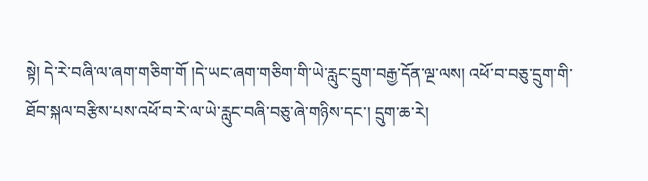སྟེ། དེ་རེ་བཞི་ལ་ཞག་གཅིག་གོ །དེ་ཡང་ཞག་གཅིག་གི་ཡེ་རླུང་དྲུག་བརྒྱ་དོན་ལྔ་ལས། འཕོ་བ་བཅུ་དྲུག་གི་ཐོབ་སྐལ་བརྩིས་པས་འཕོ་བ་རེ་ལ་ཡེ་རླུང་བཞི་བཅུ་ཞེ་གཉིས་དང་། དྲུག་ཆ་རེ།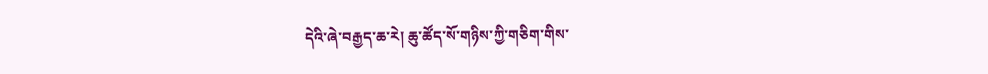དེའི་ཞེ་བརྒྱད་ཆ་རེ། ཆུ་ཚོད་སོ་གཉིས་ཀྱི་གཅིག་གིས་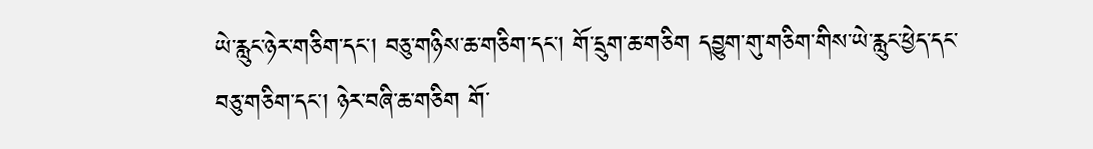ཡེ་རླུང་ཉེར་གཅིག་དང་། བཅུ་གཉིས་ཆ་གཅིག་དང་། གོ་དྲུག་ཆ་གཅིག དབྱུག་གུ་གཅིག་གིས་ཡེ་རླུང་ཕྱེད་དང་བཅུ་གཅིག་དང་། ཉེར་བཞི་ཆ་གཅིག གོ་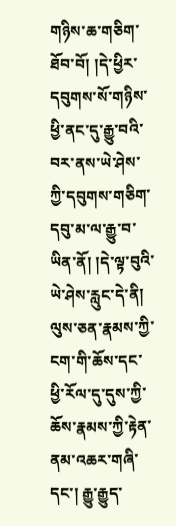གཉིས་ཆ་གཅིག་ཐོབ་བོ། །དེ་ཕྱིར་དབུགས་སོ་གཉིས་ཕྱི་ནང་དུ་རྒྱུ་བའི་བར་ནས་ཡེ་ཤེས་ཀྱི་དབུགས་གཅིག་དབུ་མ་ལ་རྒྱུ་བ་ཡིན་ནོ། །དེ་ལྟ་བུའི་ཡེ་ཤེས་རླུང་དེ་ནི། ལུས་ཅན་རྣམས་ཀྱི་ངག་གི་ཆོས་དང་ཕྱི་རོལ་དུ་དུས་ཀྱི་ཆོས་རྣམས་ཀྱི་རྟེན་ནམ་འཆར་གཞི་དང་། རྒྱུ་རྒྱུད་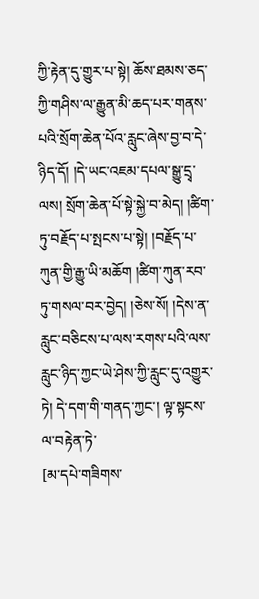ཀྱི་རྟེན་དུ་གྱུར་པ་སྟེ། ཆོས་ཐམས་ཅད་ཀྱི་གཤིས་ལ་རྒྱུན་མི་ཆད་པར་གནས་པའི་སྲོག་ཆེན་པོའ་རླུང་ཞེས་བྱ་བ་དེ་ཉིད་དོ། །དེ་ཡང་འཇམ་དཔལ་སྒྱུ་དྲྭ་ལས། སྲོག་ཆེན་པོ་སྟེ་སྐྱེ་བ་མེད། །ཚིག་ཏུ་བརྗོད་པ་སྤངས་པ་སྟེ། །བརྗོད་པ་ཀུན་གྱི་རྒྱུ་ཡི་མཆོག །ཚིག་ཀུན་རབ་ཏུ་གསལ་བར་བྱེད། །ཅེས་སོ། །དེས་ན་རླུང་བཅིངས་པ་ལས་རགས་པའི་ལས་རླུང་ཉིད་ཀྱང་ཡེ་ཤེས་ཀྱི་རླུང་དུ་འགྱུར་ཏེ། དེ་དག་གི་གནད་ཀྱང་། ལྟ་སྟངས་ལ་བརྟེན་ཏེ་
[མ་དཔེ་གཟིགས་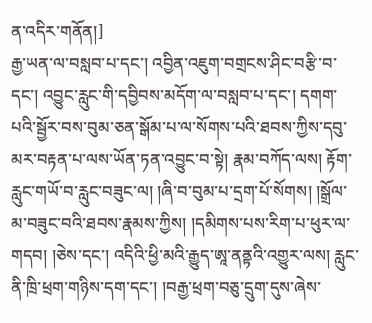ན་འདིར་གནོན།]
རྒྱ་ཡན་ལ་བསླབ་པ་དང་། འབྱིན་འཇུག་བགྲངས་ཤིང་བརྩི་བ་དང་། འབྱུང་རླུང་གི་དབྱིབས་མདོག་ལ་བསླབ་པ་དང་། དགག་པའི་སྦྱོར་བས་བུམ་ཅན་སྒོམ་པ་ལ་སོགས་པའི་ཐབས་ཀྱིས་དབུ་མར་བརྟན་པ་ལས་ཡོན་ཏན་འབྱུང་བ་སྟེ། རྣམ་བཀོད་ལས། རྟོག་རླུང་གཡོ་བ་རླུང་བཟུང་ལ། །ཞི་བ་བུམ་པ་དྲག་པོ་སོགས། །སྒྲོལ་མ་བཟུང་བའི་ཐབས་རྣམས་ཀྱིས། །དམིགས་པས་རིག་པ་ཕུར་ལ་གདབ། །ཅེས་དང་། འདིའི་ཕྱི་མའི་རྒྱུད་ཨཱ་ནནྟའི་འགྱུར་ལས། རླུང་ནི་ཁྲི་ཕྲག་གཉིས་དག་དང་། །བརྒྱ་ཕྲག་བཅུ་དྲུག་དུས་ཞེས་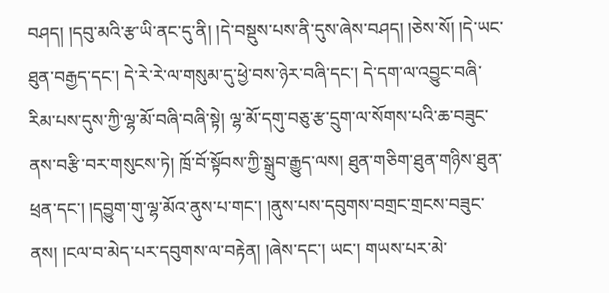བཤད། །དབུ་མའི་རྩ་ཡི་ནང་དུ་ནི། །དེ་བསྡུས་པས་ནི་དུས་ཞེས་བཤད། །ཅེས་སོ། །དེ་ཡང་ཐུན་བརྒྱད་དང་། དེ་རེ་རེ་ལ་གསུམ་དུ་ཕྱེ་བས་ཉེར་བཞི་དང་། དེ་དག་ལ་འབྱུང་བཞི་རིམ་པས་དུས་ཀྱི་ལྷ་མོ་བཞི་བཞི་སྟེ། ལྷ་མོ་དགུ་བཅུ་རྩ་དྲུག་ལ་སོགས་པའི་ཆ་བཟུང་ནས་བརྩི་བར་གསུངས་ཏེ། ཁྲོ་བོ་སྟོབས་ཀྱི་སྒྲུབ་རྒྱུད་ལས། ཐུན་གཅིག་ཐུན་གཉིས་ཐུན་ཕྲན་དང་། །དབྱུག་གུ་ལྷ་མོའ་ནུས་པ་གང་། །ནུས་པས་དབུགས་བགྲང་གྲངས་བཟུང་ནས། །ངལ་བ་མེད་པར་དབུགས་ལ་བརྟེན། །ཞེས་དང་། ཡང་། གཡས་པར་མེ་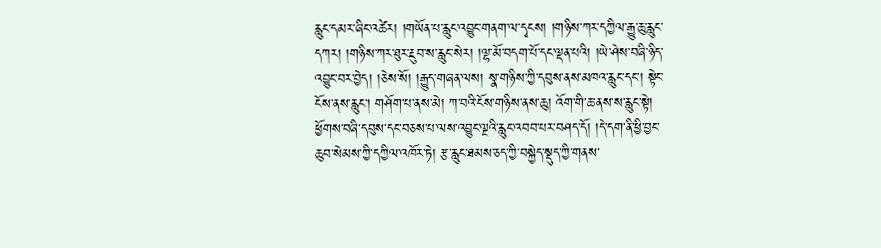རླུང་དམར་ཞིང་འཚེར། །གཡོན་པ་རླུང་འབྱུང་གནག་ལ་དྭངས། །གཉིས་ཀར་དཀྱིལ་རྒྱུ་ཆུ་རླུང་དཀར། །གཉིས་ཀར་ཐུར་རྔུབ་ས་རླུང་སེར། །ལྷ་མོ་བདག་པོ་དང་ལྡན་པའི། །ཡེ་ཤེས་བཞི་ཉིད་འབྱུང་བར་བྱེད། །ཅེས་སོ། །རྒྱུད་གཞན་ལས། སྣ་གཉིས་ཀྱི་དབུས་ནས་མཁའ་རླུང་དང་། སྟེང་ངོས་ནས་རླུང་། གཤོག་པ་ནས་མེ། ཀ་བའི་ངོས་གཉིས་ནས་ཆུ། འོག་གི་ཆ་ནས་ས་རླུང་སྟེ། ཕྱོགས་བཞི་དབུས་དང་བཅས་པ་ལས་འབྱུང་ལྔའི་རླུང་འབབ་པར་བཤད་དོ། །དེ་དག་ནི་ཕྱི་བྱང་ཆུབ་སེམས་ཀྱི་དཀྱིལ་འཁོར་ཏེ། རྩ་རླུང་ཐམས་ཅད་ཀྱི་བསྐྱེད་སྡུད་ཀྱི་གནས་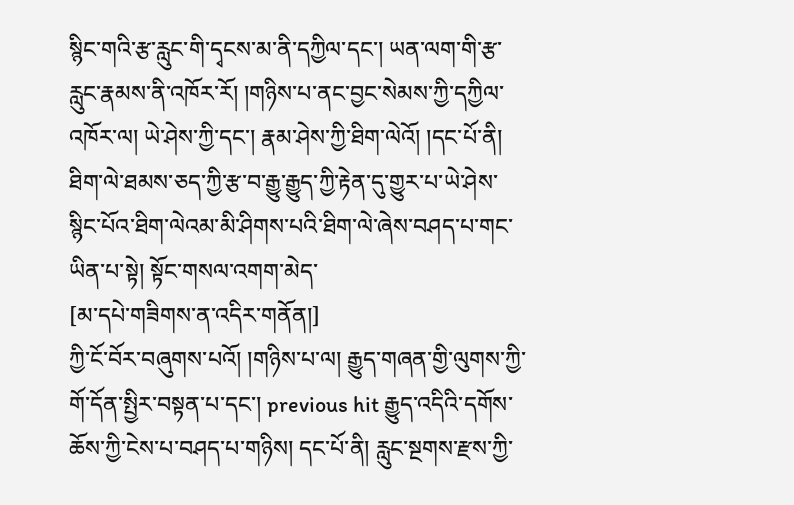སྙིང་གའི་རྩ་རླུང་གི་དྭངས་མ་ནི་དཀྱིལ་དང་། ཡན་ལག་གི་རྩ་རླུང་རྣམས་ནི་འཁོར་རོ། །གཉིས་པ་ནང་བྱང་སེམས་ཀྱི་དཀྱིལ་འཁོར་ལ། ཡེ་ཤེས་ཀྱི་དང་། རྣམ་ཤེས་ཀྱི་ཐིག་ལེའོ། །དང་པོ་ནི། ཐིག་ལེ་ཐམས་ཅད་ཀྱི་རྩ་བ་རྒྱུ་རྒྱུད་ཀྱི་རྟེན་དུ་གྱུར་པ་ཡེ་ཤེས་སྙིང་པོའ་ཐིག་ལེའམ་མི་ཤིགས་པའི་ཐིག་ལེ་ཞེས་བཤད་པ་གང་ཡིན་པ་སྟེ། སྟོང་གསལ་འགག་མེད་
[མ་དཔེ་གཟིགས་ན་འདིར་གནོན།]
ཀྱི་ངོ་བོར་བཞུགས་པའོ། །གཉིས་པ་ལ། རྒྱུད་གཞན་གྱི་ལུགས་ཀྱི་གོ་དོན་སྤྱིར་བསྟན་པ་དང་། previous hit རྒྱུད་འདིའི་དགོས་ཆོས་ཀྱི་ངེས་པ་བཤད་པ་གཉིས། དང་པོ་ནི། རླུང་སྔགས་རྫས་ཀྱི་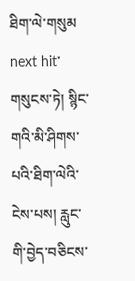ཐིག་ལེ་གསུམ next hit་གསུངས་ཏེ། སྙིང་གའི་མི་ཤིགས་པའི་ཐིག་ལེའི་ངེས་པས། རླུང་གི་བྱེད་བཅིངས་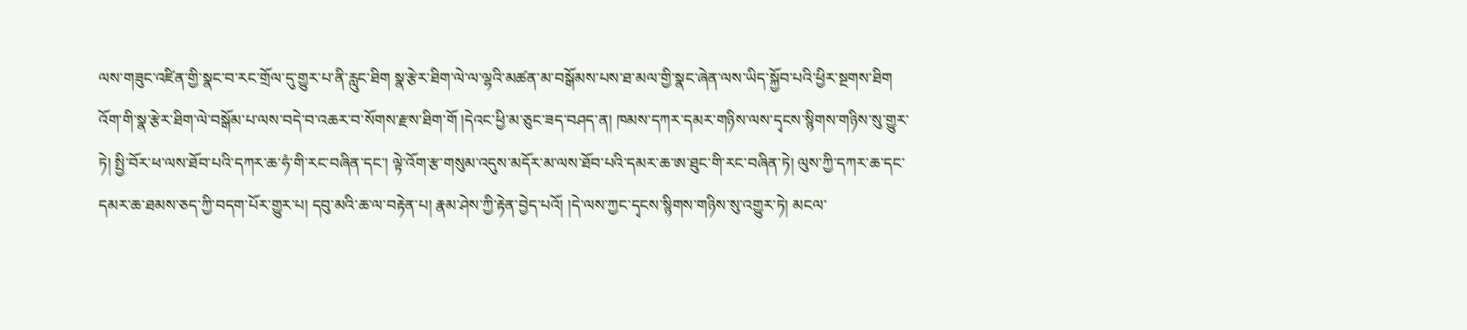ལས་གཟུང་འཛིན་གྱི་སྣང་བ་རང་གྲོལ་དུ་གྱུར་པ་ནི་རླུང་ཐིག སྣ་རྩེར་ཐིག་ལེ་ལ་ལྷའི་མཚན་མ་བསྒོམས་པས་ཐ་མལ་གྱི་སྣང་ཞེན་ལས་ཡིད་སྐྱོབ་པའི་ཕྱིར་སྔགས་ཐིག འོག་གི་སྣ་རྩེར་ཐིག་ལེ་བསྒོམ་པ་ལས་བདེ་བ་འཆར་བ་སོགས་རྫས་ཐིག་གོ །དེའང་ཕྱི་མ་ཅུང་ཟད་བཤད་ན། ཁམས་དཀར་དམར་གཉིས་ལས་དྭངས་སྙིགས་གཉིས་སུ་གྱུར་ཏེ། སྤྱི་བོར་ཕ་ལས་ཐོབ་པའི་དཀར་ཆ་ཧཾ་གི་རང་བཞིན་དང་། ལྟེ་འོག་རྩ་གསུམ་འདུས་མདོར་མ་ལས་ཐོབ་པའི་དམར་ཆ་ཨ་ཐུང་གི་རང་བཞིན་ཏེ། ལུས་ཀྱི་དཀར་ཆ་དང་དམར་ཆ་ཐམས་ཅད་ཀྱི་བདག་པོར་གྱུར་པ། དབུ་མའི་ཆ་ལ་བརྟེན་པ། རྣམ་ཤེས་ཀྱི་རྟེན་བྱེད་པའོ། །དེ་ལས་ཀྱང་དྭངས་སྙིགས་གཉིས་སུ་འགྱུར་ཏེ། མངལ་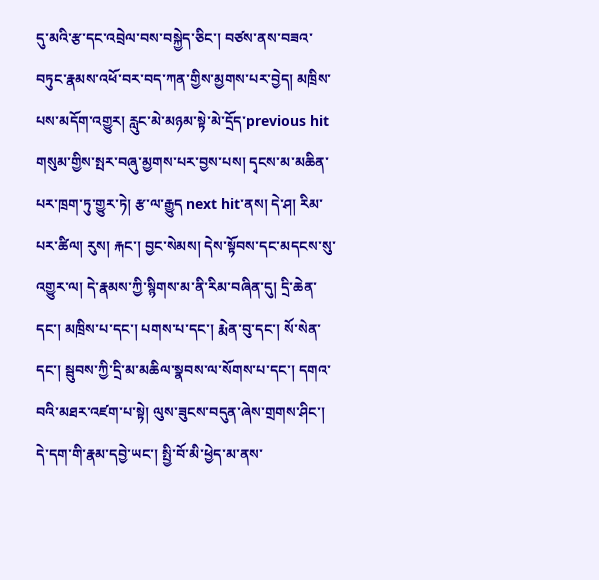དུ་མའི་རྩ་དང་འབྲེལ་བས་བསྐྱེད་ཅིང་། བཙས་ནས་བཟའ་བཏུང་རྣམས་འཕོ་བར་བད་ཀན་གྱིས་མྱགས་པར་བྱེད། མཁྲིས་པས་མདོག་འགྱུར། རླུང་མེ་མཉམ་སྟེ་མེ་དྲོད་previous hit གསུམ་གྱིས་སྤར་བཞུ་མྱགས་པར་བྱས་པས། དྭངས་མ་མཆིན་པར་ཁྲག་ཏུ་གྱུར་ཏེ། རྩ་ལ་རྒྱུད next hit་ནས། དེ་ཤ། རིམ་པར་ཚིལ། རུས། རྐང་། བྱང་སེམས། དེས་སྟོབས་དང་མདངས་སུ་འགྱུར་ལ། དེ་རྣམས་ཀྱི་སྙིགས་མ་ནི་རིམ་བཞིན་དུ། དྲི་ཆེན་དང་། མཁྲིས་པ་དང་། པགས་པ་དང་། རྨེན་བུ་དང་། སོ་སེན་དང་། སྦུབས་ཀྱི་དྲི་མ་མཆིལ་སྣབས་ལ་སོགས་པ་དང་། དགའ་བའི་མཐར་འཛག་པ་སྟེ། ལུས་ཟུངས་བདུན་ཞེས་གྲགས་ཤིང་། དེ་དག་གི་རྣམ་དབྱེ་ཡང་། སྤྱི་བོ་མི་ཕྱེད་མ་ནས་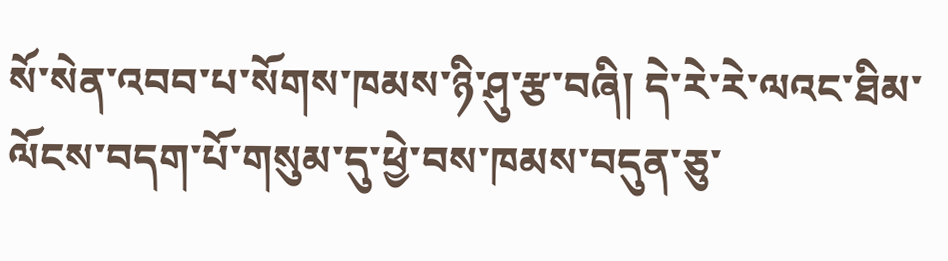སོ་སེན་འབབ་པ་སོགས་ཁམས་ཉི་ཤུ་རྩ་བཞི། དེ་རེ་རེ་ལའང་ཐིམ་ལོངས་བདག་པོ་གསུམ་དུ་ཕྱེ་བས་ཁམས་བདུན་ཅུ་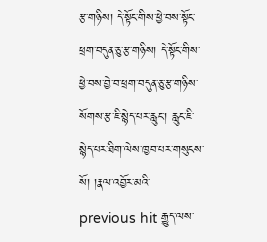རྩ་གཉིས། དེ་སྟོང་གིས་ཕྱེ་བས་སྟོང་ཕྲག་བདུན་ཅུ་རྩ་གཉིས། དེ་སྟོང་གིས་ཕྱེ་བས་བྱེ་བ་ཕྲག་བདུན་ཅུ་རྩ་གཉིས་སོགས་རྩ་ཇི་སྙེད་པར་རླུང་། རླུང་ཇི་སྙེད་པར་ཐིག་ལེས་ཁྱབ་པར་གསུངས་སོ། །རྣལ་འབྱོར་མའི་previous hit རྒྱུད་ལས་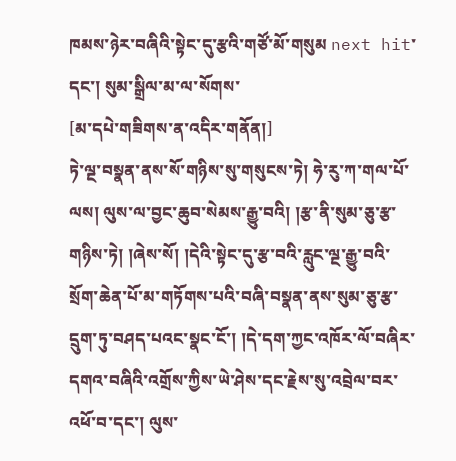ཁམས་ཉེར་བཞིའི་སྟེང་དུ་རྩའི་གཙོ་མོ་གསུམ next hit་དང་། སུམ་སྒྲིལ་མ་ལ་སོགས་
[མ་དཔེ་གཟིགས་ན་འདིར་གནོན།]
ཏེ་ལྔ་བསྣན་ནས་སོ་གཉིས་སུ་གསུངས་ཏེ། ཧེ་རུ་ཀ་གལ་པོ་ལས། ལུས་ལ་བྱང་ཆུབ་སེམས་རྒྱུ་བའི། །རྩ་ནི་སུམ་ཅུ་རྩ་གཉིས་ཏེ། །ཞེས་སོ། །དེའི་སྟེང་དུ་རྩ་བའི་རླུང་ལྔ་རྒྱུ་བའི་སྲོག་ཆེན་པོ་མ་གཏོགས་པའི་བཞི་བསྣན་ནས་སུམ་ཅུ་རྩ་དྲུག་ཏུ་བཤད་པའང་སྣང་ངོ་། །དེ་དག་ཀྱང་འཁོར་ལོ་བཞིར་དགའ་བཞིའི་འགྲོས་ཀྱིས་ཡེ་ཤེས་དང་རྗེས་སུ་འབྲེལ་བར་འཕོ་བ་དང་། ལུས་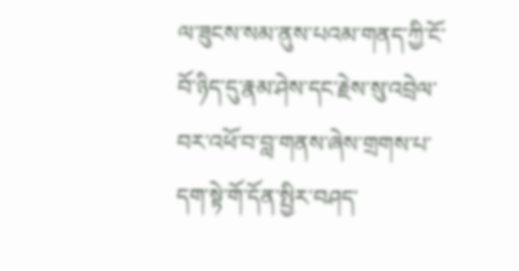ལ་ཟུངས་སམ་ནུས་པའམ་གནད་ཀྱི་ངོ་བོ་ཉིད་དུ་རྣམ་ཤེས་དང་རྗེས་སུ་འབྲེལ་བར་འཕོ་བ་བླ་གནས་ཞེས་གྲགས་པ་དག་སྟེ་གོ་དོན་སྤྱིར་བཤད་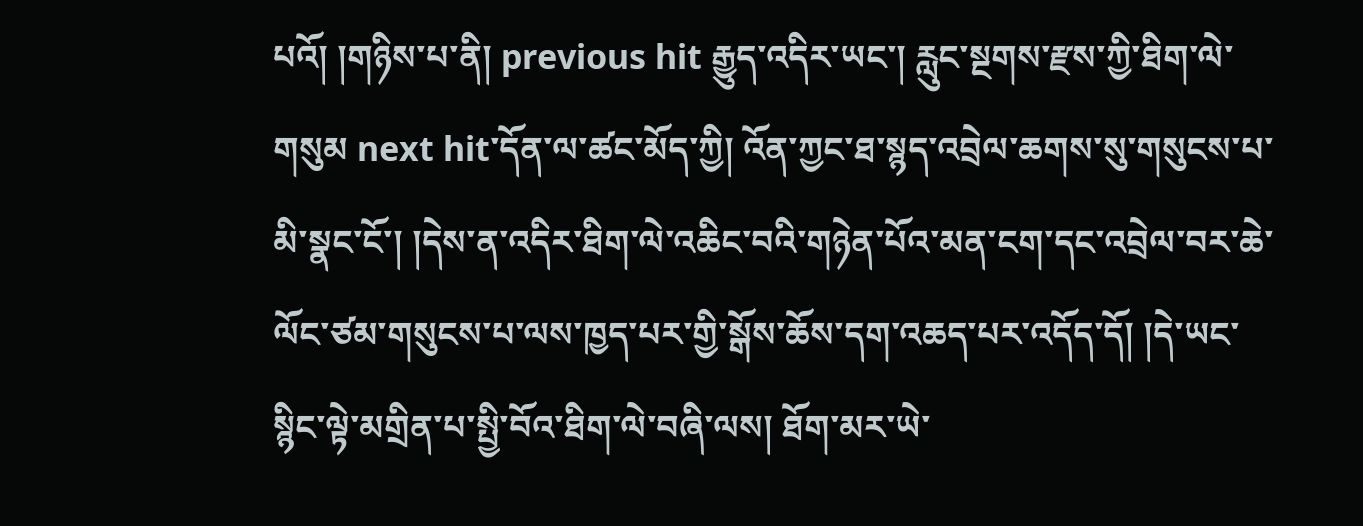པའོ། །གཉིས་པ་ནི། previous hit རྒྱུད་འདིར་ཡང་། རླུང་སྔགས་རྫས་ཀྱི་ཐིག་ལེ་གསུམ next hit་དོན་ལ་ཚང་མོད་ཀྱི། འོན་ཀྱང་ཐ་སྙད་འབྲེལ་ཆགས་སུ་གསུངས་པ་མི་སྣང་ངོ་། །དེས་ན་འདིར་ཐིག་ལེ་འཆིང་བའི་གཉེན་པོའ་མན་ངག་དང་འབྲེལ་བར་ཆེ་ལོང་ཙམ་གསུངས་པ་ལས་ཁྱད་པར་གྱི་སྒོས་ཆོས་དག་འཆད་པར་འདོད་དོ། །དེ་ཡང་སྙིང་ལྟེ་མགྲིན་པ་སྤྱི་བོའ་ཐིག་ལེ་བཞི་ལས། ཐོག་མར་ཡེ་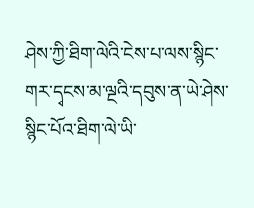ཤེས་ཀྱི་ཐིག་ལེའི་ངེས་པ་ལས་སྙིང་གར་དྭངས་མ་ལྔའི་དབུས་ན་ཡེ་ཤེས་སྙིང་པོའ་ཐིག་ལེ་ཡི་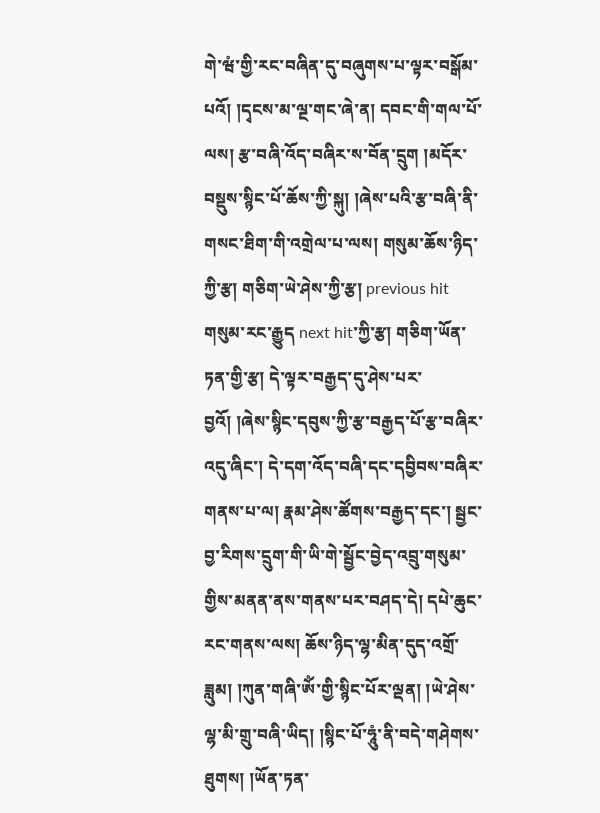གེ་ཝཾ་གྱི་རང་བཞིན་དུ་བཞུགས་པ་ལྟར་བསྒོམ་པའོ། །དྭངས་མ་ལྔ་གང་ཞེ་ན། དབང་གི་གལ་པོ་ལས། རྩ་བཞི་འོད་བཞིར་ས་བོན་དྲུག །མདོར་བསྡུས་སྙིང་པོ་ཆོས་ཀྱི་སྐུ། །ཞེས་པའི་རྩ་བཞི་ནི་གསང་ཐིག་གི་འགྲེལ་པ་ལས། གསུམ་ཆོས་ཉིད་ཀྱི་རྩ། གཅིག་ཡེ་ཤེས་ཀྱི་རྩ། previous hit གསུམ་རང་རྒྱུད next hit་ཀྱི་རྩ། གཅིག་ཡོན་ཏན་གྱི་རྩ། དེ་ལྟར་བརྒྱད་དུ་ཤེས་པར་བྱའོ། །ཞེས་སྙིང་དབུས་ཀྱི་རྩ་བརྒྱད་པོ་རྩ་བཞིར་འདུ་ཞིང་། དེ་དག་འོད་བཞི་དང་དབྱིབས་བཞིར་གནས་པ་ལ། རྣམ་ཤེས་ཚོགས་བརྒྱད་དང་། སྦྱང་བྱ་རིགས་དྲུག་གི་ཡི་གེ་སྦྱོང་བྱེད་འབྲུ་གསུམ་གྱིས་མནན་ནས་གནས་པར་བཤད་དེ། དཔེ་ཆུང་རང་གནས་ལས། ཆོས་ཉིད་ལྷ་མིན་དུད་འགྲོ་ཟླུམ། །ཀུན་གཞི་ༀ་གྱི་སྙིང་པོར་ལྡན། །ཡེ་ཤེས་ལྷ་མི་གྲུ་བཞི་ཡིད། །སྙིང་པོ་ཧཱུཾ་ནི་བདེ་གཤེགས་ཐུགས། །ཡོན་ཏན་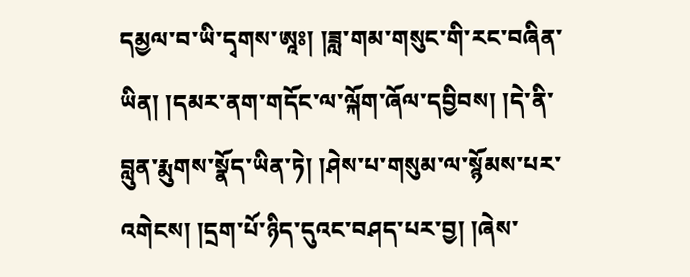དམྱལ་བ་ཡི་དྭགས་ཨཱཿ། །ཟླ་གམ་གསུང་གི་རང་བཞིན་ཡིན། །དམར་ནག་གདོང་ལ་ལྐོག་ཞོལ་དབྱིབས། །དེ་ནི་བླུན་རྨུགས་སྣོད་ཡིན་ཏེ། །ཤེས་པ་གསུམ་ལ་སྙོམས་པར་འགེངས། །དྲག་པོ་ཉིད་དུའང་བཤད་པར་བྱ། །ཞེས་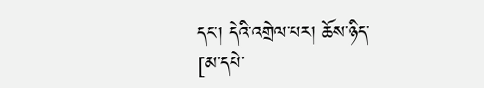དང་། དེའི་འགྲེལ་པར། ཆོས་ཉིད་
[མ་དཔེ་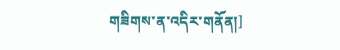གཟིགས་ན་འདིར་གནོན།]